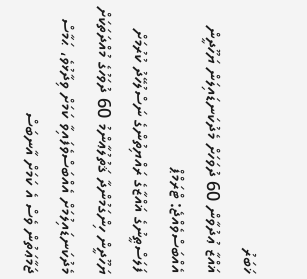ޚަބަރު
ޣައްޒާ ޢުދުވާން 60 ދުވަހަށް މެދުކަނޑައިލަން ޔަހޫދީން އެއްބަސްވެއްޖެ: ޓްރަމްޕް
ފަލަސްޠީނުގެ ޣައްޒާގެ ރައްޔިތުންގެ ނަސްލުހޭދު ކުރުމަށް ޔަހޫދީން ހިންގަމުންދާ ޤަތުލުޢާންމު 60 ދުވަހުގެ މުއްދަތަކަށް މެދުކަނޑައިލުމަށް އެއްބަސްވެފައިވާ ކަމަށް ވިދާޅުވެ، ޙަމާސް ޖަމާޢަތުން ވެސް އެ ކަމަށް އާނބަސް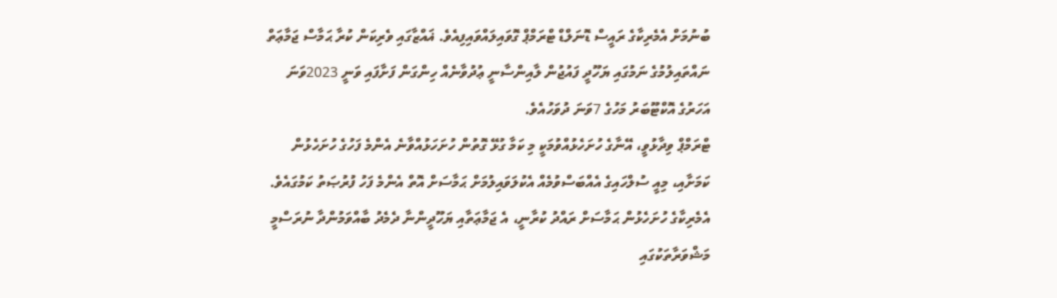ބުނުމަށް އެމެރިކާގެ ރައީސް ޑޮނަލްޑް ޓްރަމްޕް ގޮވައިލައްވައިފިއެވެ. ޣައްޒާގައި ވެރިކަން ކުރާ ޙަމާސް ޖަމާޢަތް ނައްތައިލުމުގެ ނަމުގައި ޔަހޫދީ ފައުޖުން ލާއިންސާނީ ޢުދުވާނެއް ހިންގަން ފަށާފައި ވަނީ 2023ވަނަ އަހަރުގެ އޮކްޓޫބަރު މަހުގެ 7ވަނަ ދުވަހުއެވެ.
ޓްރަމްޕް ވިދާޅުވީ، އޭނާގެ ހުށަހެޅުއްވުމަކީ މި ކަމާ ގުޅޭ ގޮތުން ހުށަހަޅުއްވާނެ އެންމެ ފަހުގެ ހުށަހެޅުން ކަމަށާއި، މިއީ ސުލްހައިގެ އެއްބަސްވުމެއް އެކުލަވައިލުމަށް ޙަމާސަށް އޮތް އެންމެ ފަހު ފުރުޞަތު ކަމުގައެވެ. އެމެރިކާގެ ހުށަހެޅުން ޙަމާސަށް ރައްދު ކުރާނީ، އެ ޖަމާޢަތާއި ޔަހޫދީންނާ ދެމެދު ބާއްވަމުންދާ ނުރަސްމީ މަޝްވަރާތަކުގައި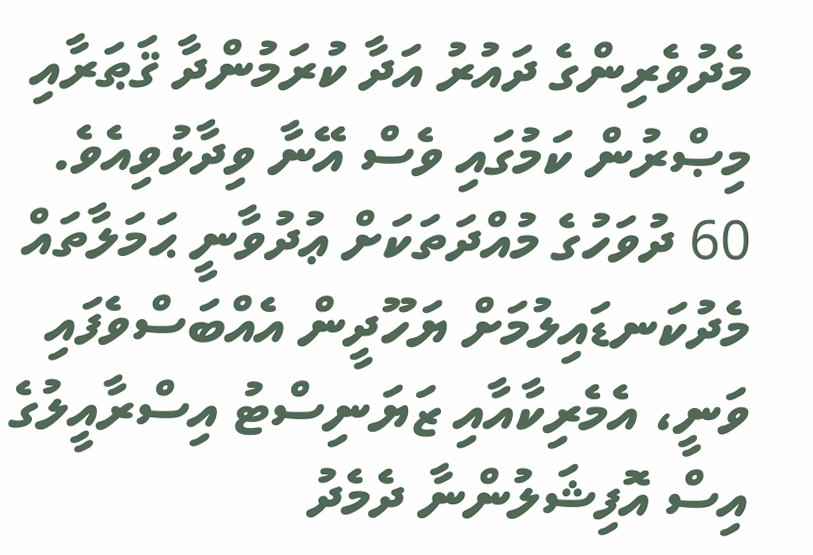މެދުވެރިންގެ ދައުރު އަދާ ކުރަމުންދާ ޤަޠަރާއި މިޞްރުން ކަމުގައި ވެސް އޭނާ ވިދާޅުވިއެވެ.
60 ދުވަހުގެ މުއްދަތަކަށް ޢުދުވާނީ ޙަމަލާތައް މެދުކަނޑައިލުމަށް ޔަހޫދީން އެއްބަސްވެފައި ވަނީ، އެމެރިކާއާއި ޒަޔަނިސްޓު އިސްރާއީލުގެ އިސް އޮފިޝަލުންނާ ދެމެދު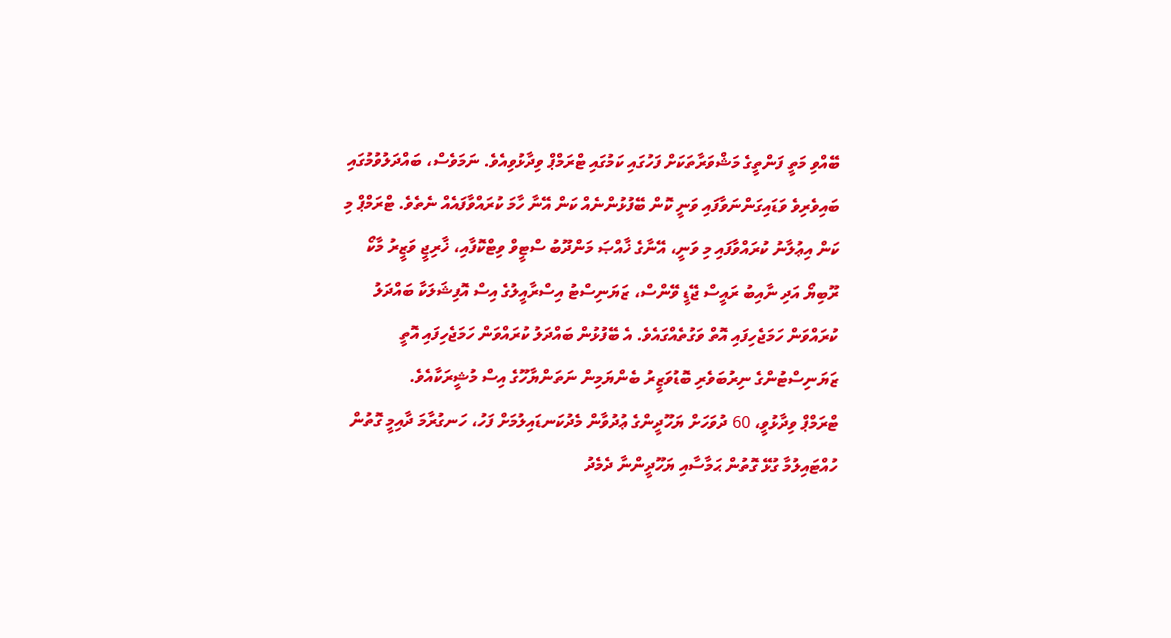ބޭއްވި މަތީ ފަންތީގެ މަޝްވަރާތަކަށް ފަހުގައި ކަމުގައި ޓްރަމްޕް ވިދާޅުވިއެވެ. ނަމަވެސް، ބައްދަލުވުމުގައި ބައިވެރިވެ ވަޑައިގަންނަވާފައި ވަނީ ކޮން ބޭފުޅުންނެއް ކަން އޭނާ ހާމަ ކުރައްވާފައެއް ނެތެވެ. ޓްރަމްޕް މި ކަން އިޢުލާނު ކުރައްވާފައި މި ވަނީ، އޭނާގެ ޚާއްޞަ މަންދޫބު ސްޓީވް ވިޓްކޮފާއި، ޚާރިޖީ ވަޒީރު މާކޯ ރޫބިޔޯ އަދި ނާއިބު ރައީސް ޖޭޑީ ވޭންސް، ޒަޔަނިސްޓު އިސްރާއީލުގެ އިސް އޮފިޝަލަކާ ބައްދަލު ކުރައްވަން ހަމަޖެހިފައި އޮތް ވަގުތެއްގައެވެ. އެ ބޭފުޅުން ބައްދަލު ކުރައްވަން ހަމަޖެހިފައި އޮތީ ޒަޔަނިސްޓުންގެ ނިރުބަވެރި ބޮޑުވަޒީރު ބެންޔަމިން ނަތަންޔާހޫގެ އިސް މުޝީރަކާއެވެ.
ޓްރަމްޕް ވިދާޅުވީ، 60 ދުވަހަށް ޔަހޫދީންގެ ޢުދުވާން މެދުކަނޑައިލުމަށް ފަހު، ހަނގުރާމަ ދާއިމީ ގޮތުން ހުއްޓައިލުމާ ގުޅޭ ގޮތުން ޙަމާސާއި ޔަހޫދީންނާ ދެމެދު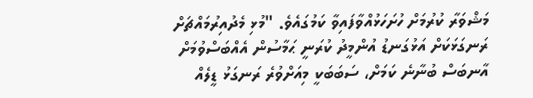މަޝްވަރާ ކުރުމަށް ހުށަހަޅުއްވާފައިވާ ކަމުގައެވެ. "މުޅި މެދުއިރުމައްޗަށް ރަނގަޅަކަށް އަޅުގަނޑު އުންމީދު ކުރަނީ ޙަމާސުން އެއްބަސްވުމަށް އާނބަސް ބުނާނެ ކަމަށް، ސަބަބަކީ މިއަށްވުރެ ރަނގަޅު ޑީލެއް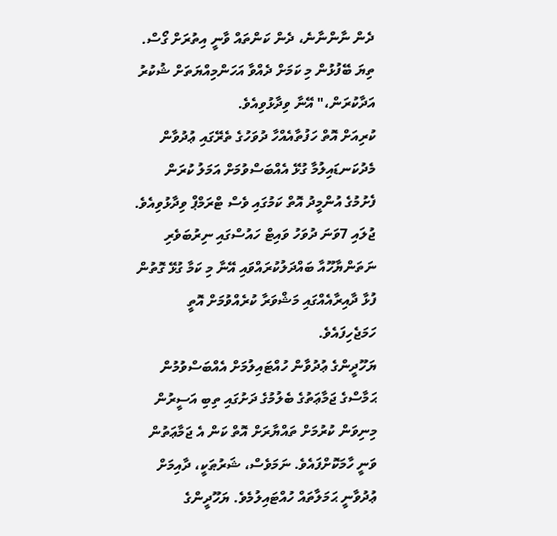ދެން ނާންނާނެ، ދެން ކަންތައް ވާނީ އިތުރަށް ގޯސް. ތިޔަ ބޭފުޅުން މި ކަމަށް ދެއްވާ އަހަންމިއްޔަތަށް ޝުކުރު އަދާކުރަން،" އޭނާ ވިދާޅުވިއެވެ.
ކުރިއަށް އޮތް ހަފުތާއެއްހާ ދުވަހުގެ ތެރޭގައި ޢުދުވާން މެދުކަނޑައިލުމާ ގުޅޭ އެއްބަސްވުމަށް އަމަލު ކުރަން ފެށުމުގެ އުންމީދު އޮތް ކަމުގައި ވެސް ޓްރަމްޕް ވިދާޅުވިއެވެ. ޖުލައި 7ވަނަ ދުވަހު ވައިޓް ހައުސްގައި ނިރުބަވެރި ނަތަންޔާހޫއާ ބައްދަލުކުރައްވައި އޭނާ މި ކަމާ ގުޅޭ ގޮތުން ފުޅާ ދާއިރާއެއްގައި މަޝްވަރާ ކުރެއްވުމަށް އޮތީ ހަމަޖެހިފައެވެ.
ޔަހޫދީންގެ ޢުދުވާން ހުއްޓައިލުމަށް އެއްބަސްވުމުން ޙަމާސްގެ ޖަމާޢަތުގެ ބެލުމުގެ ދަށުގައި ތިބި އަސީރުން މިނިވަން ކުރުމަށް ތައްޔާރަށް އޮތް ކަން އެ ޖަމާޢަތުން ވަނީ ހާމަކޮށްފައެވެ. ނަމަވެސް، ޝަރުޠަކީ، ދާއިމަށް ޢުދުވާނީ ޙަމަލާތައް ހުއްޓައިލުމެވެ. ޔަހޫދީންގެ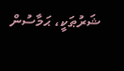ޝަރުޠަކީ، ޙަމާސުން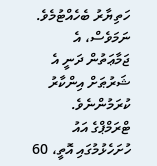ހަތިޔާރު ބެހެއްޓުމެވެ. ނަމަވެސް، އެ ޖަމާޢަތުން ދަނީ އެ ޝަރުޠަށް އިންކާރު ކުރަމުންނެވެ.
ޓްރަމްޕްގެ އައު ހުށަހެޅުމުގައި އޮތީ، 60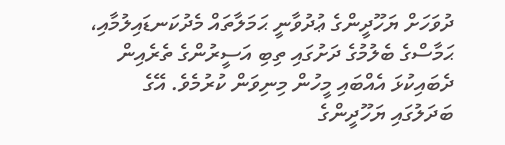ދުވަހަށް ޔަހޫދީންގެ ޢުދުވާނީ ޙަމަލާތައް މެދުކަނޑައިލުމާއި، ޙަމާސްގެ ބެލުމުގެ ދަށުގައި ތިބި އަސީރުންގެ ތެރެއިން ދެބައިކުޅަ އެއްބައި މީހުން މިނިވަން ކުރުމެވެ. އޭގެ ބަދަލުގައި ޔަހޫދީންގެ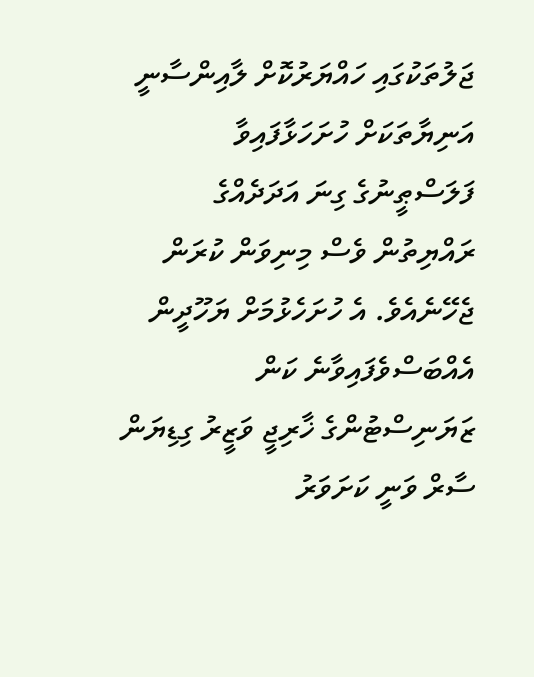ޖަލުތަކުގައި ހައްޔަރުކޮށް ލާއިންސާނީ އަނިޔާތަކަށް ހުށަހަޅާފައިވާ ފަލަސްޠީނުގެ ގިނަ އަދަދެއްގެ ރައްޔިތުން ވެސް މިނިވަން ކުރަން ޖެހޭނެއެވެ. އެ ހުށަހެޅުމަށް ޔަހޫދީން އެއްބަސްވެފައިވާނެ ކަން ޒަޔަނިސްޓުންގެ ޚާރިޖީ ވަޒީރު ގިޑިޔަން ސާރް ވަނީ ކަށަވަރު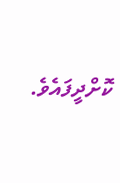ކޮށްދީފައެވެ.